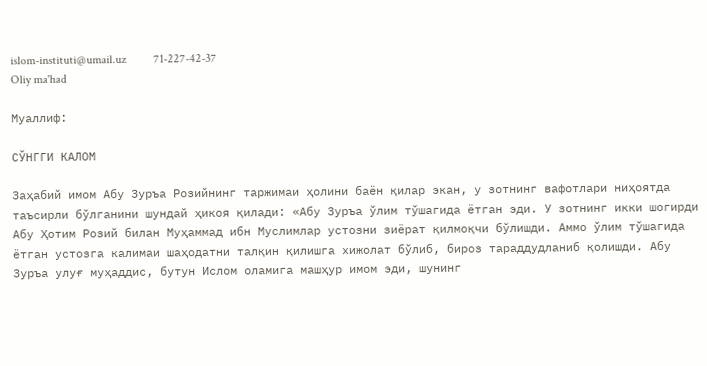islom-instituti@umail.uz         71-227-42-37
Oliy ma'had

Муаллиф:

СЎНГГИ КАЛОМ

Заҳабий имом Абу Зуръа Розийнинг таржимаи ҳолини баён қилар экан, у зотнинг вафотлари ниҳоятда таъсирли бўлганини шундай ҳикоя қилади: «Абу Зуръа ўлим тўшагида ётган эди. У зотнинг икки шогирди Абу Ҳотим Розий билан Муҳаммад ибн Муслимлар устозни зиёрат қилмоқчи бўлишди. Аммо ўлим тўшагида ётган устозга калимаи шаҳодатни талқин қилишга хижолат бўлиб, бироз тараддудланиб қолишди. Абу Зуръа улуғ муҳаддис, бутун Ислом оламига машҳур имом эди, шунинг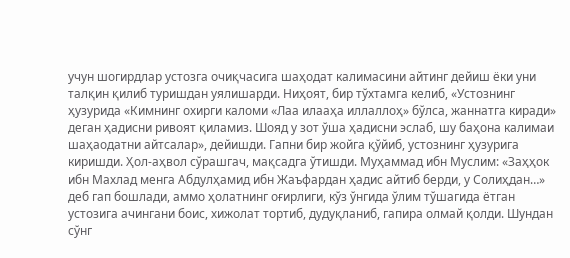учун шогирдлар устозга очиқчасига шаҳодат калимасини айтинг дейиш ёки уни талқин қилиб туришдан уялишарди. Ниҳоят, бир тўхтамга келиб, «Устознинг ҳузурида «Кимнинг охирги каломи «Лаа илааҳа иллаллоҳ» бўлса, жаннатга киради» деган ҳадисни ривоят қиламиз. Шояд у зот ўша ҳадисни эслаб, шу баҳона калимаи шаҳаодатни айтсалар», дейишди. Гапни бир жойга қўйиб, устознинг ҳузурига киришди. Ҳол-аҳвол сўрашгач, мақсадга ўтишди. Муҳаммад ибн Муслим: «Заҳҳок ибн Махлад менга Абдулҳамид ибн Жаъфардан ҳадис айтиб берди, у Солиҳдан…» деб гап бошлади, аммо ҳолатнинг оғирлиги, кўз ўнгида ўлим тўшагида ётган устозига ачингани боис, хижолат тортиб, дудуқланиб, гапира олмай қолди. Шундан сўнг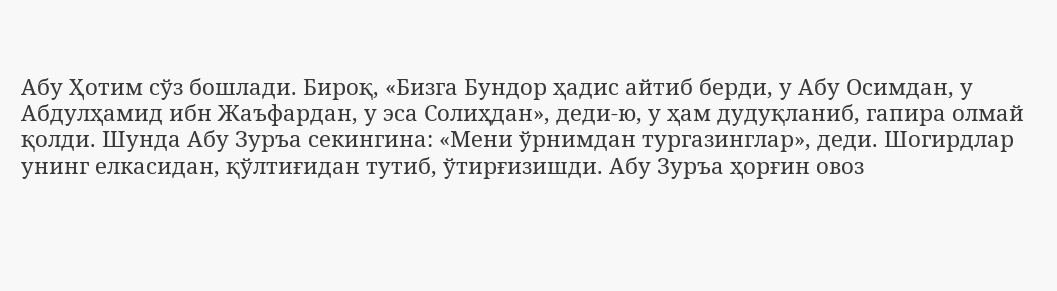Абу Ҳотим сўз бошлади. Бироқ, «Бизга Бундор ҳадис айтиб берди, у Абу Осимдан, у Абдулҳамид ибн Жаъфардан, у эса Солиҳдан», деди-ю, у ҳам дудуқланиб, гапира олмай қолди. Шунда Абу Зуръа секингина: «Мени ўрнимдан тургазинглар», деди. Шогирдлар унинг елкасидан, қўлтиғидан тутиб, ўтирғизишди. Абу Зуръа ҳорғин овоз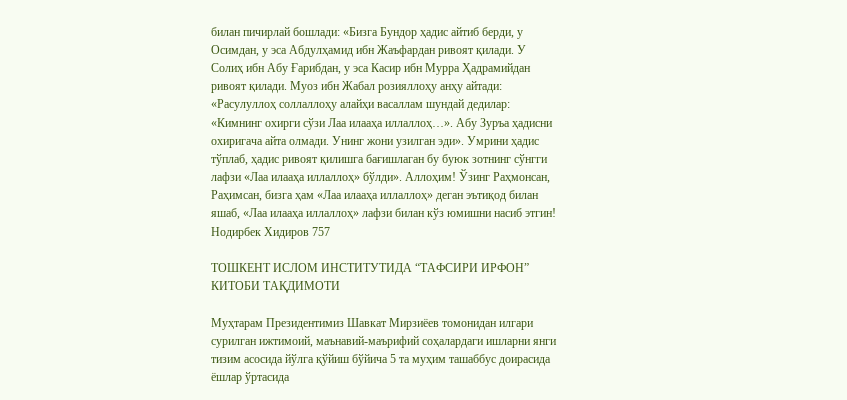билан пичирлай бошлади: «Бизга Бундор ҳадис айтиб берди, у Осимдан, у эса Абдулҳамид ибн Жаъфардан ривоят қилади. У Солиҳ ибн Абу Ғарибдан, у эса Касир ибн Мурра Ҳадрамийдан ривоят қилади. Муоз ибн Жабал розияллоҳу анҳу айтади: «Расулуллоҳ соллаллоҳу алайҳи васаллам шундай дедилар: «Кимнинг охирги сўзи Лаа илааҳа иллаллоҳ…». Абу Зуръа ҳадисни охиригача айта олмади. Унинг жони узилган эди». Умрини ҳадис тўплаб, ҳадис ривоят қилишга бағишлаган бу буюк зотнинг сўнгги лафзи «Лаа илааҳа иллаллоҳ» бўлди». Аллоҳим! Ўзинг Раҳмонсан, Раҳимсан, бизга ҳам «Лаа илааҳа иллаллоҳ» деган эътиқод билан яшаб, «Лаа илааҳа иллаллоҳ» лафзи билан кўз юмишни насиб этгин! Нодирбек Хидиров 757

ТОШКЕНТ ИСЛОМ ИНСТИТУТИДА “ТАФСИРИ ИРФОН” КИТОБИ ТАҚДИМОТИ

Муҳтарам Президентимиз Шавкат Мирзиёев томонидан илгари сурилган ижтимоий, маънавий-маърифий соҳалардаги ишларни янги тизим асосида йўлга қўйиш бўйича 5 та муҳим ташаббус доирасида ёшлар ўртасида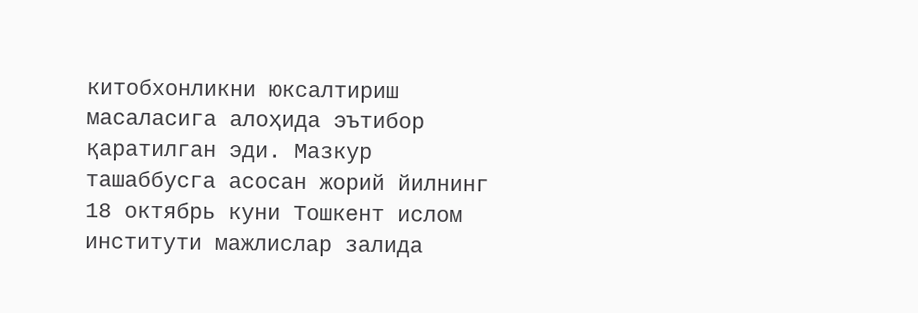китобхонликни юксалтириш масаласига алоҳида эътибор қаратилган эди. Мазкур ташаббусга асосан жорий йилнинг 18 октябрь куни Тошкент ислом институти мажлислар залида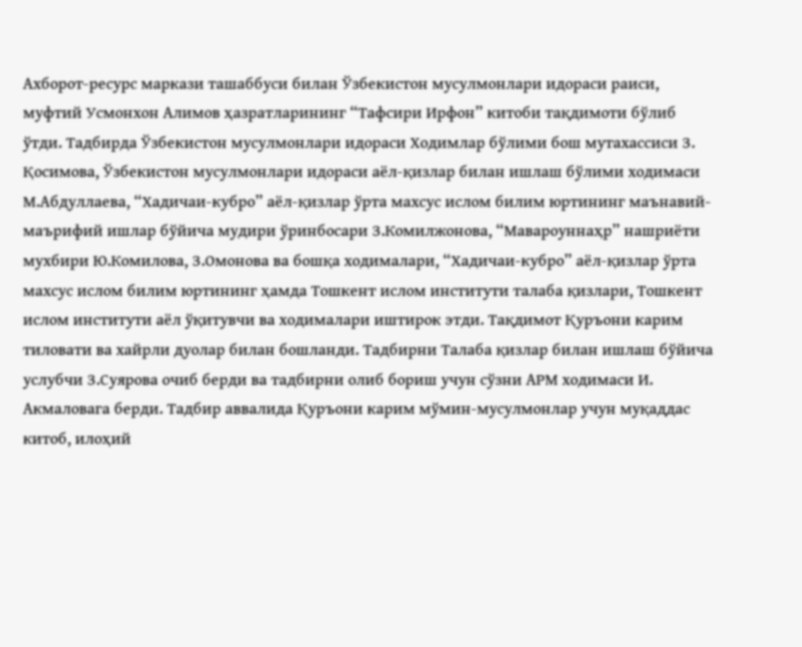Ахборот-ресурс маркази ташаббуси билан Ўзбекистон мусулмонлари идораси раиси, муфтий Усмонхон Алимов ҳазратларининг “Тафсири Ирфон” китоби тақдимоти бўлиб ўтди. Тадбирда Ўзбекистон мусулмонлари идораси Ходимлар бўлими бош мутахассиси З. Қосимова, Ўзбекистон мусулмонлари идораси аёл-қизлар билан ишлаш бўлими ходимаси М.Абдуллаева, “Хадичаи-кубро” аёл-қизлар ўрта махсус ислом билим юртининг маънавий-маърифий ишлар бўйича мудири ўринбосари З.Комилжонова, “Мавароуннаҳр” нашриёти мухбири Ю.Комилова, З.Омонова ва бошқа ходималари, “Хадичаи-кубро” аёл-қизлар ўрта махсус ислом билим юртининг ҳамда Тошкент ислом институти талаба қизлари, Тошкент ислом институти аёл ўқитувчи ва ходималари иштирок этди. Тақдимот Қуръони карим тиловати ва хайрли дуолар билан бошланди. Тадбирни Талаба қизлар билан ишлаш бўйича услубчи З.Суярова очиб берди ва тадбирни олиб бориш учун сўзни АРМ ходимаси И. Акмаловага берди. Тадбир аввалида Қуръони карим мўмин-мусулмонлар учун муқаддас китоб, илоҳий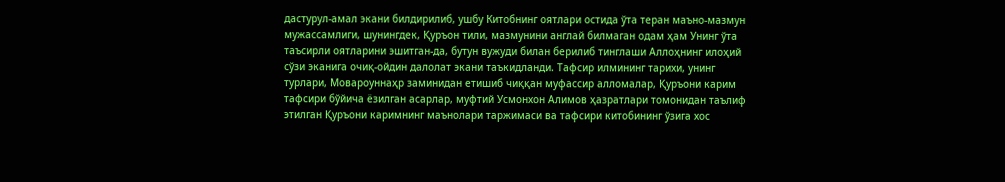дастурул-амал экани билдирилиб, ушбу Китобнинг оятлари остида ўта теран маъно-мазмун мужассамлиги, шунингдек, Қуръон тили, мазмунини англай билмаган одам ҳам Унинг ўта таъсирли оятларини эшитган-да, бутун вужуди билан берилиб тинглаши Аллоҳнинг илоҳий сўзи эканига очиқ-ойдин далолат экани таъкидланди. Тафсир илмининг тарихи, унинг турлари, Мовароуннаҳр заминидан етишиб чиққан муфассир алломалар, Қуръони карим тафсири бўйича ёзилган асарлар, муфтий Усмонхон Алимов ҳазратлари томонидан таълиф этилган Қуръони каримнинг маънолари таржимаси ва тафсири китобининг ўзига хос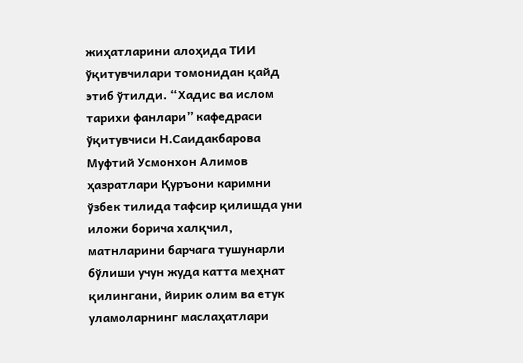жиҳатларини алоҳида ТИИ ўқитувчилари томонидан қайд этиб ўтилди. “Хадис ва ислом тарихи фанлари” кафедраси ўқитувчиси Н.Саидакбарова Муфтий Усмонхон Алимов ҳазратлари Қуръони каримни ўзбек тилида тафсир қилишда уни иложи борича халқчил, матнларини барчага тушунарли бўлиши учун жуда катта меҳнат қилингани, йирик олим ва етук уламоларнинг маслаҳатлари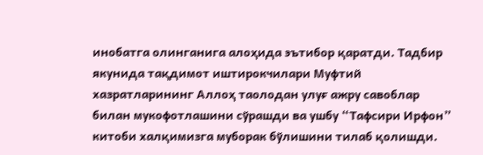инобатга олинганига алоҳида эътибор қаратди. Тадбир якунида тақдимот иштирокчилари Муфтий хазратларининг Аллоҳ таолодан улуғ ажру савоблар билан мукофотлашини сўрашди ва ушбу “Тафсири Ирфон” китоби халқимизга муборак бўлишини тилаб қолишди.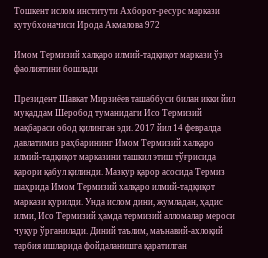Тошкент ислом институти Ахборот-ресурс маркази кутубхоначиси Ирода Акмалова 972

Имом Термизий халқаро илмий-тадқиқот маркази ўз фаолиятини бошлади

Президент Шавкат Мирзиёев ташаббуси билан икки йил муқаддам Шеробод туманидаги Исо Термизий мақбараси обод қилинган эди. 2017 йил 14 февралда давлатимиз раҳбарининг Имом Термизий халқаро илмий-тадқиқот марказини ташкил этиш тўғрисида қарори қабул қилинди. Мазкур қарор асосида Термиз шаҳрида Имом Термизий халқаро илмий-тадқиқот маркази қурилди. Унда ислом дини, жумладан, ҳадис илми, Исо Термизий ҳамда термизий алломалар мероси чуқур ўрганилади. Диний таълим, маънавий-ахлоқий тарбия ишларида фойдаланишга қаратилган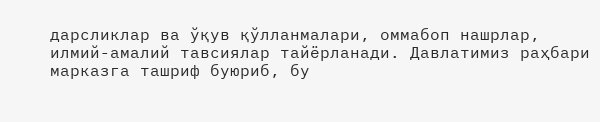дарсликлар ва ўқув қўлланмалари, оммабоп нашрлар, илмий-амалий тавсиялар тайёрланади. Давлатимиз раҳбари марказга ташриф буюриб, бу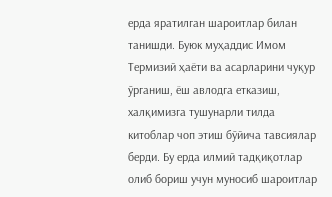ерда яратилган шароитлар билан танишди. Буюк муҳаддис Имом Термизий ҳаёти ва асарларини чуқур ўрганиш, ёш авлодга етказиш, халқимизга тушунарли тилда китоблар чоп этиш бўйича тавсиялар берди. Бу ерда илмий тадқиқотлар олиб бориш учун муносиб шароитлар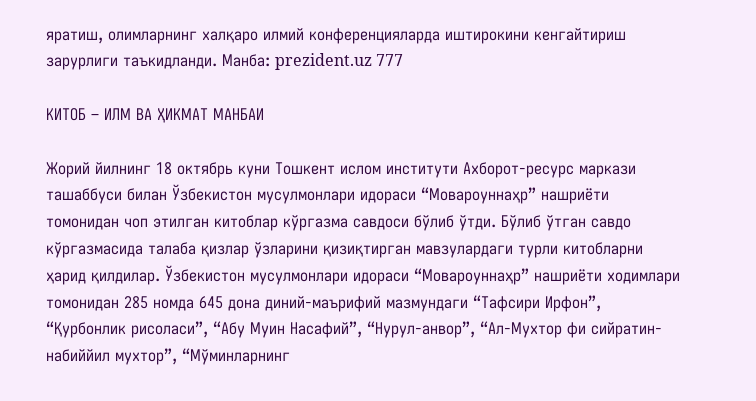яратиш, олимларнинг халқаро илмий конференцияларда иштирокини кенгайтириш зарурлиги таъкидланди. Манба: prezident.uz 777

КИТОБ – ИЛМ ВА ҲИКМАТ МАНБАИ

Жорий йилнинг 18 октябрь куни Тошкент ислом институти Ахборот-ресурс маркази ташаббуси билан Ўзбекистон мусулмонлари идораси “Мовароуннаҳр” нашриёти томонидан чоп этилган китоблар кўргазма савдоси бўлиб ўтди. Бўлиб ўтган савдо кўргазмасида талаба қизлар ўзларини қизиқтирган мавзулардаги турли китобларни ҳарид қилдилар. Ўзбекистон мусулмонлари идораси “Мовароуннаҳр” нашриёти ходимлари томонидан 285 номда 645 дона диний-маърифий мазмундаги “Тафсири Ирфон”, “Қурбонлик рисоласи”, “Абу Муин Насафий”, “Нурул-анвор”, “Ал-Мухтор фи сийратин-набиййил мухтор”, “Мўминларнинг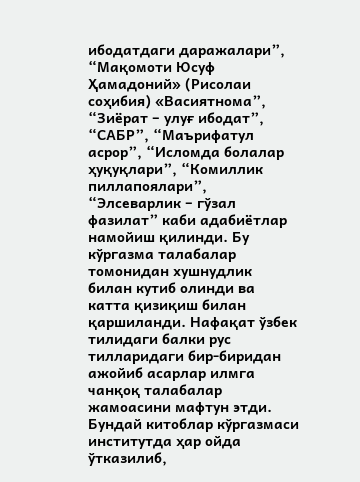ибодатдаги даражалари”, “Мақомоти Юсуф Ҳамадоний» (Рисолаи соҳибия) «Васиятнома”, “Зиёрат – улуғ ибодат”, “САБР”, “Маърифатул асрор”, “Исломда болалар ҳуқуқлари”, “Комиллик пиллапоялари”, “Элсеварлик – гўзал фазилат” каби адабиётлар намойиш қилинди. Бу кўргазма талабалар томонидан хушнудлик билан кутиб олинди ва катта қизиқиш билан қаршиланди. Нафақат ўзбек тилидаги балки рус тилларидаги бир-биридан ажойиб асарлар илмга чанқоқ талабалар жамоасини мафтун этди. Бундай китоблар кўргазмаси институтда ҳар ойда ўтказилиб,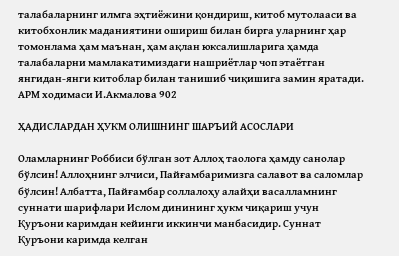талабаларнинг илмга эҳтиёжини қондириш, китоб мутолааси ва китобхонлик маданиятини ошириш билан бирга уларнинг ҳар томонлама ҳам маънан, ҳам ақлан юксалишларига ҳамда талабаларни мамлакатимиздаги нашриётлар чоп этаётган янгидан-янги китоблар билан танишиб чиқишига замин яратади. АРМ ходимаси И.Акмалова 902

ҲАДИСЛАРДАН ҲУКМ ОЛИШНИНГ ШАРЪИЙ АСОСЛАРИ

Оламларнинг Роббиси бўлган зот Аллоҳ таолога ҳамду санолар бўлсин! Аллоҳнинг элчиси, Пайғамбаримизга салавот ва саломлар бўлсин! Албатта, Пайғамбар соллалоҳу алайҳи васалламнинг суннати шарифлари Ислом динининг ҳукм чиқариш учун Қуръони каримдан кейинги иккинчи манбасидир. Суннат Қуръони каримда келган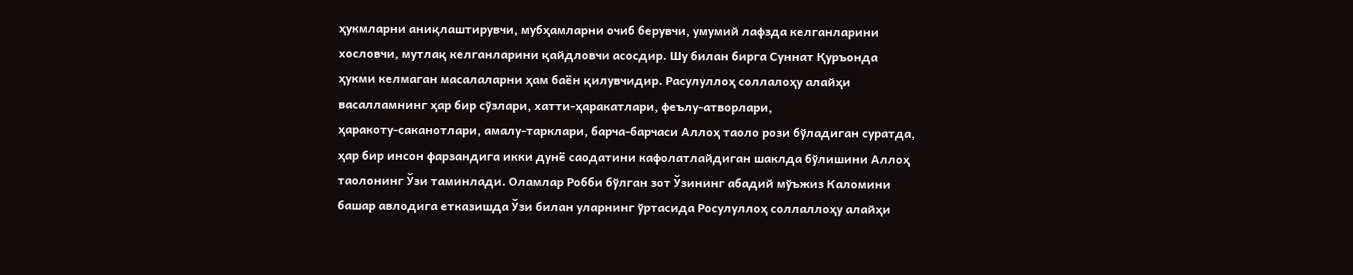ҳукмларни аниқлаштирувчи, мубҳамларни очиб берувчи, умумий лафзда келганларини хословчи, мутлақ келганларини қайдловчи асосдир. Шу билан бирга Суннат Қуръонда ҳукми келмаган масалаларни ҳам баён қилувчидир. Расулуллоҳ соллалоҳу алайҳи васалламнинг ҳар бир сўзлари, хатти‑ҳаракатлари, феълу‑атворлари, ҳаракоту‑саканотлари, амалу‑тарклари, барча‑барчаси Аллоҳ таоло рози бўладиган суратда, ҳар бир инсон фарзандига икки дунё саодатини кафолатлайдиган шаклда бўлишини Аллоҳ таолонинг Ўзи таминлади. Оламлар Робби бўлган зот Ўзининг абадий мўъжиз Каломини башар авлодига етказишда Ўзи билан уларнинг ўртасида Росулуллоҳ соллаллоҳу алайҳи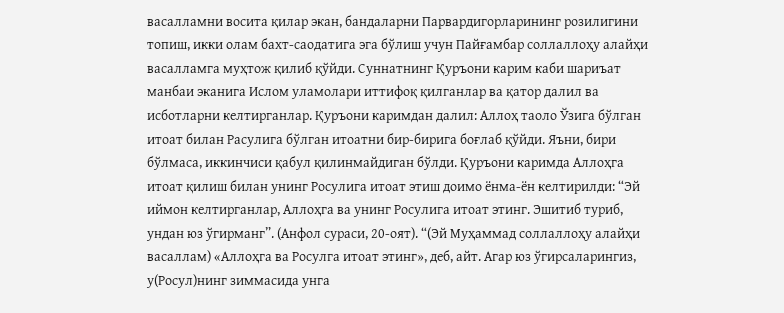васалламни восита қилар экан, бандаларни Парвардигорларининг розилигини топиш, икки олам бахт‑саодатига эга бўлиш учун Пайғамбар соллаллоҳу алайҳи васалламга муҳтож қилиб қўйди. Суннатнинг Қуръони карим каби шариъат манбаи эканига Ислом уламолари иттифоқ қилганлар ва қатор далил ва исботларни келтирганлар. Қуръони каримдан далил: Аллоҳ таоло Ўзига бўлган итоат билан Расулига бўлган итоатни бир-бирига боғлаб қўйди. Яъни, бири бўлмаса, иккинчиси қабул қилинмайдиган бўлди. Қуръони каримда Аллоҳга итоат қилиш билан унинг Росулига итоат этиш доимо ёнма-ён келтирилди: “Эй иймон келтирганлар, Аллоҳга ва унинг Росулига итоат этинг. Эшитиб туриб, ундан юз ўгирманг”. (Анфол сураси, 20-оят). “(Эй Муҳаммад соллаллоҳу алайҳи васаллам) «Аллоҳга ва Росулга итоат этинг», деб, айт. Агар юз ўгирсаларингиз, у(Росул)нинг зиммасида унга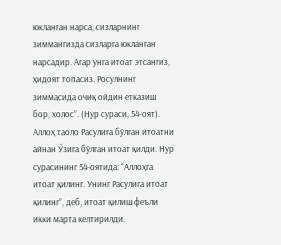юкланган нарса, сизларнинг зиммангизда сизларга юкланган нарсадир. Агар унга итоат этсангиз, ҳидоят топасиз. Росулнинг зиммасида очиқ ойдин етказиш бор, холос”. (Нур сураси, 54-оят). Аллоҳ таоло Расулига бўлган итоатни айнан Ўзига бўлган итоат қилди. Нур сурасининг 54-оятида: “Аллоҳга итоат қилинг. Унинг Расулига итоат қилинг”, деб, итоат қилиш феъли икки марта келтирилди.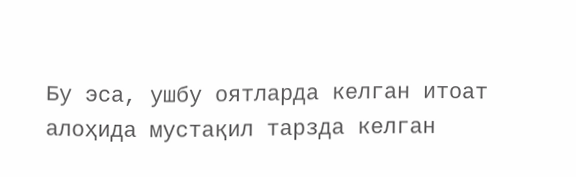Бу эса, ушбу оятларда келган итоат алоҳида мустақил тарзда келган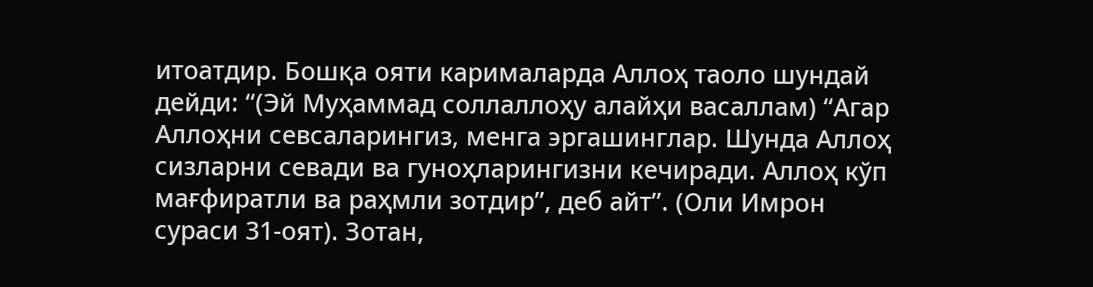итоатдир. Бошқа ояти карималарда Аллоҳ таоло шундай дейди: “(Эй Муҳаммад соллаллоҳу алайҳи васаллам) “Агар Аллоҳни севсаларингиз, менга эргашинглар. Шунда Аллоҳ сизларни севади ва гуноҳларингизни кечиради. Аллоҳ кўп мағфиратли ва раҳмли зотдир”, деб айт”. (Оли Имрон сураси 31-оят). Зотан,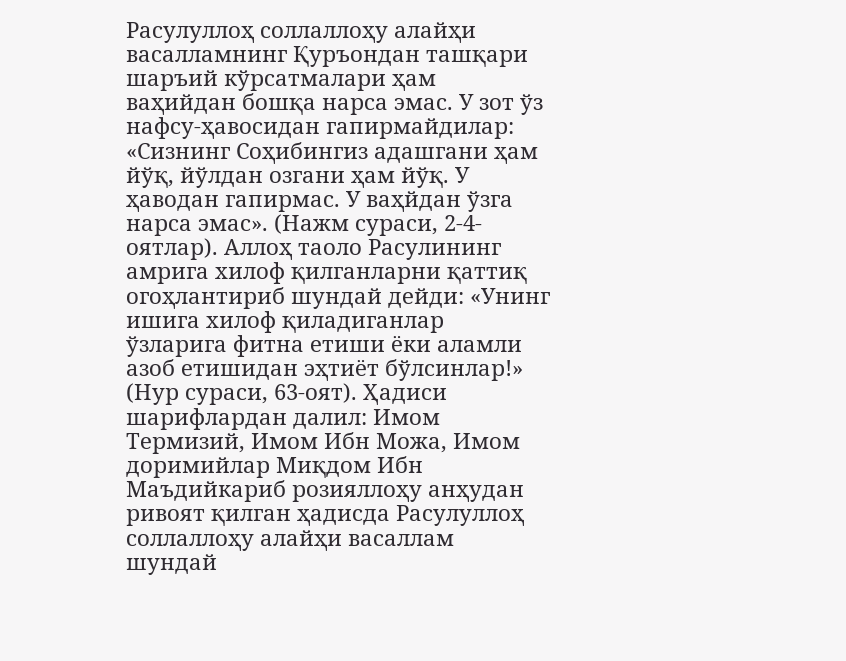Расулуллоҳ соллаллоҳу алайҳи васалламнинг Қуръондан ташқари шаръий кўрсатмалари ҳам ваҳийдан бошқа нарса эмас. У зот ўз нафсу‑ҳавосидан гапирмайдилар: «Сизнинг Соҳибингиз адашгани ҳам йўқ, йўлдан озгани ҳам йўқ. У ҳаводан гапирмас. У ваҳйдан ўзга нарса эмас». (Нажм сураси, 2‑4-оятлар). Аллоҳ таоло Расулининг амрига хилоф қилганларни қаттиқ огоҳлантириб шундай дейди: «Унинг ишига хилоф қиладиганлар ўзларига фитна етиши ёки аламли азоб етишидан эҳтиёт бўлсинлар!» (Нур сураси, 63-оят). Ҳадиси шарифлардан далил: Имом Термизий, Имом Ибн Можа, Имом доримийлар Миқдом Ибн Маъдийкариб розияллоҳу анҳудан ривоят қилган ҳадисда Расулуллоҳ соллаллоҳу алайҳи васаллам шундай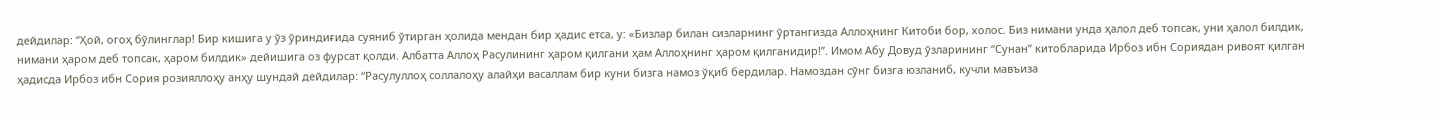дейдилар: “Ҳой, огоҳ бўлинглар! Бир кишига у ўз ўриндиғида суяниб ўтирган ҳолида мендан бир ҳадис етса, у: «Бизлар билан сизларнинг ўртангизда Аллоҳнинг Китоби бор, холос. Биз нимани унда ҳалол деб топсак, уни ҳалол билдик, нимани ҳаром деб топсак, ҳаром билдик» дейишига оз фурсат қолди. Албатта Аллоҳ Расулининг ҳаром қилгани ҳам Аллоҳнинг ҳаром қилганидир!”. Имом Абу Довуд ўзларининг “Сунан” китобларида Ирбоз ибн Сориядан ривоят қилган ҳадисда Ирбоз ибн Сория розияллоҳу анҳу шундай дейдилар: “Расулуллоҳ соллалоҳу алайҳи васаллам бир куни бизга намоз ўқиб бердилар. Намоздан сўнг бизга юзланиб, кучли мавъиза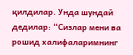қилдилар. Унда шундай дедилар: “Сизлар мени ва рошид халифаларимнинг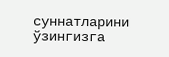суннатларини ўзингизга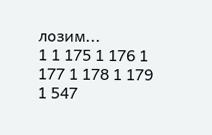лозим...
1 1 175 1 176 1 177 1 178 1 179 1 547